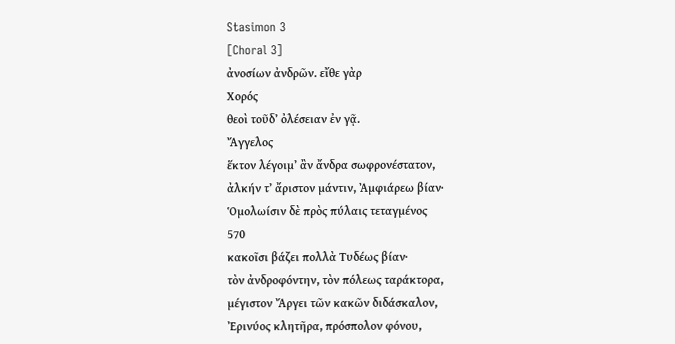Stasimon 3
[Choral 3]
ἀνοσίων ἀνδρῶν. εἴθε γὰρ
Χορός
θεοὶ τοῦδʼ ὀλέσειαν ἐν γᾷ.
Ἄγγελος
ἕκτον λέγοιμʼ ἂν ἄνδρα σωφρονέστατον,
ἀλκήν τʼ ἄριστον μάντιν, Ἀμφιάρεω βίαν·
Ὁμολωίσιν δὲ πρὸς πύλαις τεταγμένος
570
κακοῖσι βάζει πολλὰ Τυδέως βίαν·
τὸν ἀνδροφόντην, τὸν πόλεως ταράκτορα,
μέγιστον Ἄργει τῶν κακῶν διδάσκαλον,
Ἐρινύος κλητῆρα, πρόσπολον φόνου,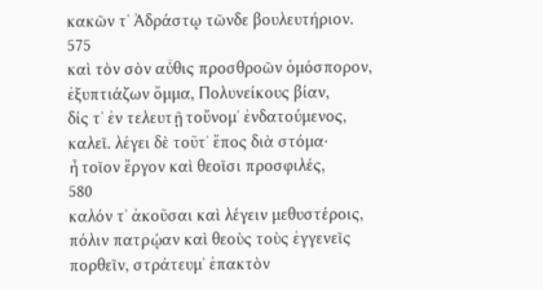κακῶν τʼ Ἀδράστῳ τῶνδε βουλευτήριον.
575
καὶ τὸν σὸν αὖθις προσθροῶν ὁμόσπορον,
ἐξυπτιάζων ὄμμα, Πολυνείκους βίαν,
δίς τʼ ἐν τελευτῇ τοὔνομʼ ἐνδατούμενος,
καλεῖ. λέγει δὲ τοῦτʼ ἔπος διὰ στόμα·
ἦ τοῖον ἔργον καὶ θεοῖσι προσφιλές,
580
καλόν τʼ ἀκοῦσαι καὶ λέγειν μεθυστέροις,
πόλιν πατρῴαν καὶ θεοὺς τοὺς ἐγγενεῖς
πορθεῖν, στράτευμʼ ἐπακτὸν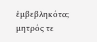ἐμβεβληκότα;
μητρός τε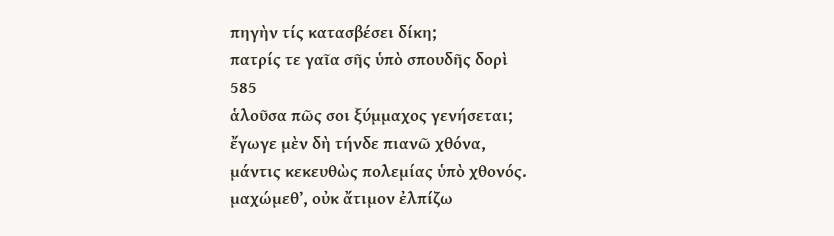πηγὴν τίς κατασβέσει δίκη;
πατρίς τε γαῖα σῆς ὑπὸ σπουδῆς δορὶ
585
ἁλοῦσα πῶς σοι ξύμμαχος γενήσεται;
ἔγωγε μὲν δὴ τήνδε πιανῶ χθόνα,
μάντις κεκευθὼς πολεμίας ὑπὸ χθονός.
μαχώμεθʼ, οὐκ ἄτιμον ἐλπίζω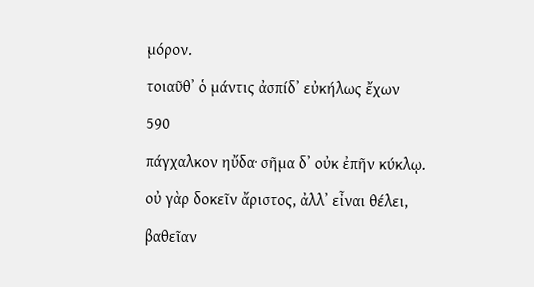μόρον.
τοιαῦθʼ ὁ μάντις ἀσπίδʼ εὐκήλως ἔχων
590
πάγχαλκον ηὔδα· σῆμα δʼ οὐκ ἐπῆν κύκλῳ.
οὐ γὰρ δοκεῖν ἄριστος, ἀλλʼ εἶναι θέλει,
βαθεῖαν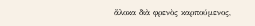ἄλοκα διὰ φρενὸς καρπούμενος,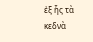ἐξ ἧς τὰ κεδνὰ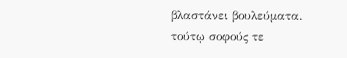βλαστάνει βουλεύματα.
τούτῳ σοφούς τε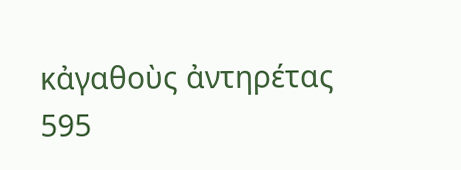κἀγαθοὺς ἀντηρέτας
595